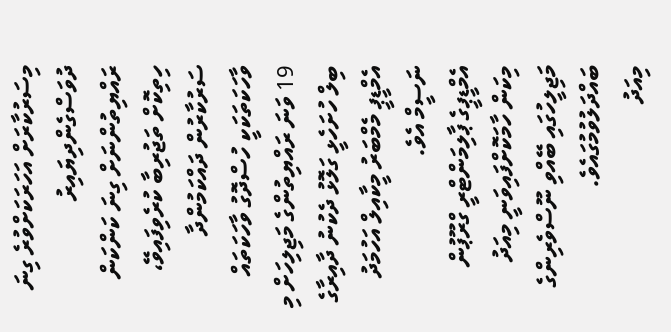މިސަރުކާރަށް އަހަރަކަށްވުރެ ގިނަ ދުވަސްގެންދިޔައިރު ރައްޔިތުންނަށް ގިނަ ކަންކަން ހިތިކޮށް ތަޖުރިބާ ކުރެވިފައިވޭ، ސަރުކާރުން ދައްކަމުންދާ ވާހަކަތަކަކީ ހުސްދޮގު ވާހަކަތައް
19 ވަނަ ރައްޔިތުންގެ މަޖިލިހަށް މި ބިލް ހުށަހެޅީ ގަލޮޅު ދެކުނު ދާއިރާގެ އެމްޑީޕީ މެމްބަރު މީކާއިލް އަހުމަދު ނަސީމް އެވެ.
އެމްޑީޕީގެ ޕާލިމަންޓްރީ ގްރޫޕުން މިކަން ހާމަކޮށްފައިވަނީ މިއަދު މަޖިލީހުގައި ބޭއްވި ނޫސްވެރިންގެ ބައްދަލުވުމުގައެވެ.
މިއަދު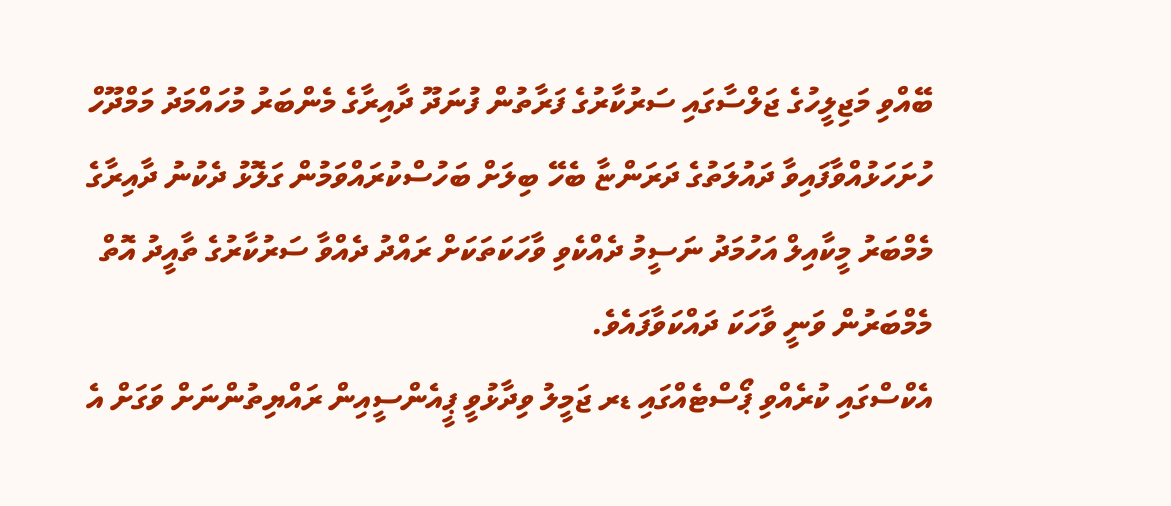ބޭއްވި މަޖިލީހުގެ ޖަލްސާގައި ސަރުކާރުގެ ފަރާތުން ފުނަދޫ ދާއިރާގެ މެންބަރު މުހައްމަދު މަމްދޫހް ހުށަހަޅުއްވާފައިވާ ދައުލަތުގެ ދަރަންޏާ ބެހޭ ބިލަށް ބަހުސްކުރައްވަމުން ގަލޮޅު ދެކުނު ދާއިރާގެ މެމްބަރު މީކާއިލް އަހުމަދު ނަސީމު ދެއްކެވި ވާހަކަތަކަށް ރައްދު ދެއްވާ ސަރުކާރުގެ ތާއީދު އޮތް މެމްބަރުން ވަނީ ވާހަކަ ދައްކަވާފައެވެ.
އެކްސްގައި ކުރެއްވި ޕޯސްޓެއްގައި ޑރ ޖަމީލު ވިދާޅުވީ ޕީއެންސީއިން ރައްޔިތުންނަށް ވަގަށް އެ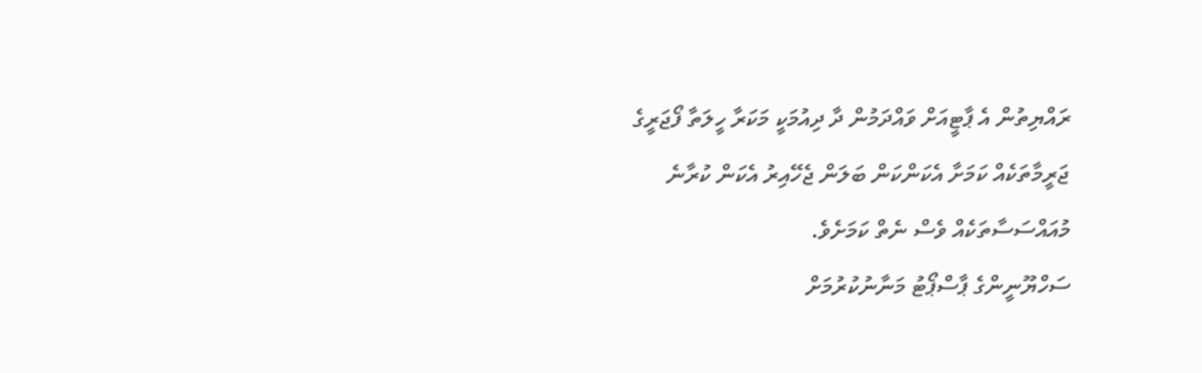ރައްޔިތުން އެ ޕާޓީއަށް ވައްދަމުން ދާ ދިއުމަކީ މަކަރާ ހީލަތާ ފޯޖަރީގެ ޖަރީމާތަކެއް ކަމަށާ އެކަންކަން ބަލަން ޖެހޭއިރު އެކަން ކުރާނެ މުއައްސަސާތަކެއް ވެސް ނެތް ކަމަށެވެ.
ސަހްޔޫނީންގެ ޕާސްޕޯޓު މަނާނުކުރުމަށް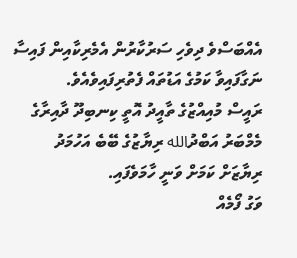އެއްބަސްވެ ދިވެހި ސަރުކާރުން އެމެރިކާއިން ފައިސާ ނަގާފައިވާ ކަމުގެ އަޑުތައް ފެތުރިފައިވެއެވެ.
ރައީސް މުއިއްޒުގެ ތާއީދު އޮތީ ކިނބިދޫ ދާއިރާގެ މެމްބަރު އަބްދުالله ރިޔާޒުގެ ބޭބެ އަހުމަދު ރިޔާޒަށް ކަމަށް ވަނީ ހާމަވެފައި.
ވަގު ފޯމެއް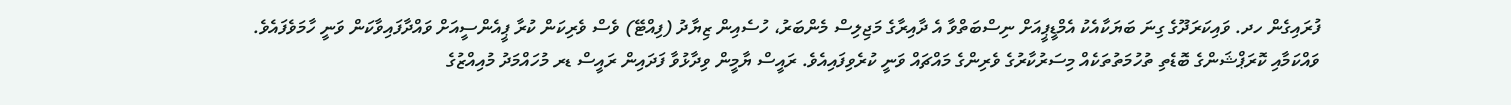ފުރައިގެން ހދ. ވައިކަރަދޫގެ ގިނަ ބަޔަކާއެކު އެމްޑީޕީއަށް ނިސްބަތްވާ އެ ދާއިރާގެ މަޖިލިސް މެންބަރު، ހުސެއިން ޒިޔާދު (ފިއްޓޭ) ވެސް ވެރިކަން ކުރާ ޕީއެންސީއަށް ވައްދާފައިވާކަން ވަނީ ހާމަވެފައެވެ.
ވައްކަމާއި ކޮރަޕްޝަންގެ ބޮޑެތި ތުހުމަތުތަކެއް މިސަރުކާރުގެ ވެރިންގެ މައްޗައް ވަނީ ކުރެވިފައިއެވެ. ރައީސް ޔާމީން ވިދާޅުވާ ފަދައިން ރައީސް ޑރ މުހައްމަދު މުއިއްޒުގެ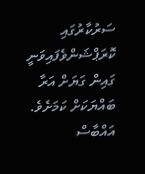ސަރުކާރުގައި ކޮރަޕްޝަންވެފައިވަނީ ގައިން ގަޔަށް އަރާ ބައްޔަކަށް ކަމަށެވެ.
އައްބާސް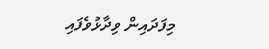މިފަދައިން ވިދާޅުވެފައި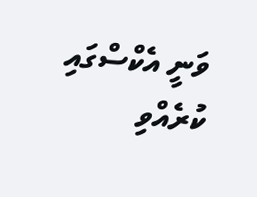ވަނީ އެކްސްގައި ކުރެއްވި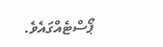ޕޯސްޓެއްގައެވެ.